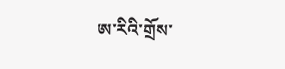ཨ་རིའི་གྲོས་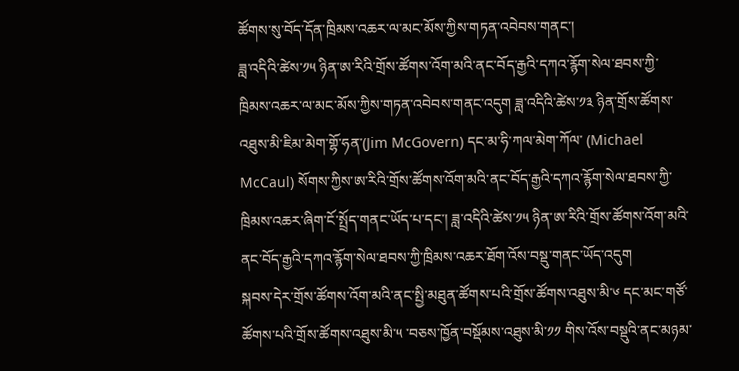ཚོགས་སུ་བོད་དོན་ཁྲིམས་འཆར་ལ་མང་མོས་ཀྱིས་གཏན་འབེབས་གནང་།
ཟླ་འདིའི་ཚེས་༡༥ ཉིན་ཨ་རིའི་གྲོས་ཚོགས་འོག་མའི་ནང་བོད་རྒྱའི་དཀའ་རྙོག་སེལ་ཐབས་ཀྱི་ཁྲིམས་འཆར་ལ་མང་མོས་ཀྱིས་གཏན་འབེབས་གནང་འདུག ཟླ་འདིའི་ཚེས་༡༣ ཉིན་གྲོས་ཚོགས་འཐུས་མི་ཇིམ་མེག་གྷོ་ཧན་(Jim McGovern) དང་མ་ཧི་ཀལ་མེག་ཀོལ་ (Michael McCaul) སོགས་ཀྱིས་ཨ་རིའི་གྲོས་ཚོགས་འོག་མའི་ནང་བོད་རྒྱའི་དཀའ་རྙོག་སེལ་ཐབས་ཀྱི་ཁྲིམས་འཆར་ཞིག་ངོ་སྤྲོད་གནང་ཡོད་པ་དང་། ཟླ་འདིའི་ཚེས་༡༥ ཉིན་ཨ་རིའི་གྲོས་ཚོགས་འོག་མའི་ནང་བོད་རྒྱའི་དཀའ་རྙོག་སེལ་ཐབས་ཀྱི་ཁྲིམས་འཆར་ཐོག་འོས་བསྡུ་གནང་ཡོད་འདུག
སྐབས་དེར་གྲོས་ཚོགས་འོག་མའི་ནང་སྤྱི་མཐུན་ཚོགས་པའི་གྲོས་ཚོགས་འཐུས་མི་༦ དང་མང་གཙོ་ཚོགས་པའི་གྲོས་ཚོགས་འཐུས་མི་༥ ་བཅས་ཁྱོན་བསྡོམས་འཐུས་མི་༡༡ གིས་འོས་བསྡུའི་ནང་མཉམ་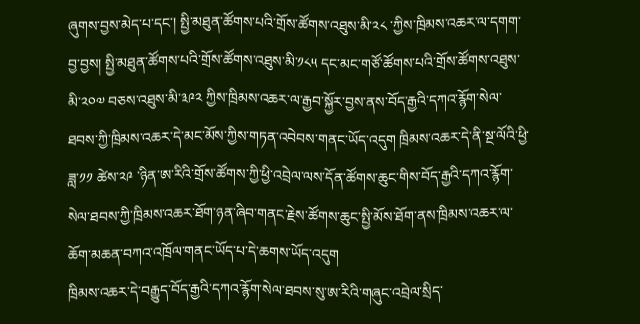ཞུགས་བྱས་མེད་པ་དང་། སྤྱི་མཐུན་ཚོགས་པའི་གྲོས་ཚོགས་འཐུས་མི་༢༨ ་ཀྱིས་ཁྲིམས་འཆར་ལ་དགག་བྱ་བྱས། སྤྱི་མཐུན་ཚོགས་པའི་གྲོས་ཚོགས་འཐུས་མི་༡༨༥ དང་མང་གཙོ་ཚོགས་པའི་གྲོས་ཚོགས་འཐུས་མི་༢༠༧ བཅས་འཐུས་མི་༣༩༢ ཀྱིས་ཁྲིམས་འཆར་ལ་རྒྱབ་སྐྱོར་བྱས་ནས་བོད་རྒྱའི་དཀའ་རྙོག་སེལ་ཐབས་ཀྱི་ཁྲིམས་འཆར་དེ་མང་མོས་ཀྱིས་གཏན་འབེབས་གནང་ཡོད་འདུག ཁྲིམས་འཆར་དེ་ནི་སྔ་ལོའི་ཕྱི་ཟླ་༡༡ ཚེས་༢༩ ་ཉིན་ཨ་རིའི་གྲོས་ཚོགས་ཀྱི་ཕྱི་འབྲེལ་ལས་དོན་ཚོགས་ཆུང་གིས་བོད་རྒྱའི་དཀའ་རྙོག་སེལ་ཐབས་ཀྱི་ཁྲིམས་འཆར་ཐོག་ཉན་ཞིབ་གནང་རྗེས་ཚོགས་ཆུང་སྤྱི་མོས་ཐོག་ནས་ཁྲིམས་འཆར་ལ་ཆོག་མཆན་བཀའ་འཁྲོལ་གནང་ཡོད་པ་དེ་ཆགས་ཡོད་འདུག
ཁྲིམས་འཆར་དེ་བརྒྱུད་བོད་རྒྱའི་དཀའ་རྙོག་སེལ་ཐབས་སུ་ཨ་རིའི་གཞུང་འབྲེལ་སྲིད་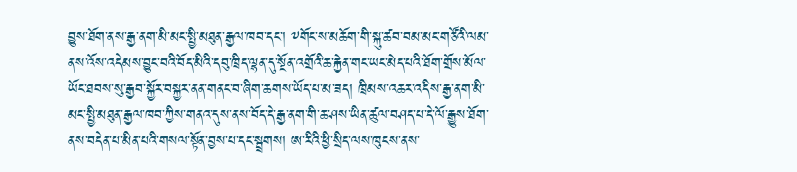བྱུས་ཐོག་ནས་རྒྱ་ནག་མི་མང་སྤྱི་མཐུན་རྒྱལ་ཁབ་དང་། ༸གོང་ས་མཆོག་གི་སྐུ་ཚབ་བམ་མང་གཙོའི་ལམ་ནས་འོས་འདེམས་བྱུང་བའི་བོད་མིའི་དབུ་ཁྲིད་ལྷན་དུ་སྔོན་འགྲོའི་ཆ་རྐྱེན་གང་ཡང་མེད་པའི་ཐོག་གྲོས་མོལ་ཡོང་ཐབས་སུ་རྒྱབ་སྐྱོར་བསྐྱར་ནན་གནང་བ་ཞིག་ཆགས་ཡོད་པ་མ་ཟད། ཁྲིམས་འཆར་འདིས་རྒྱ་ནག་མི་མང་སྤྱི་མཐུན་རྒྱལ་ཁབ་ཀྱིས་གནའ་དུས་ནས་བོད་དེ་རྒྱ་ནག་གི་ཆ་ཤས་ཡིན་ཚུལ་བཤད་པ་དེ་ལོ་རྒྱུས་ཐོག་ནས་བདེན་པ་མིན་པའི་གསལ་སྟོན་བྱས་པ་དང་སྦྲགས། ཨ་རིའི་ཕྱི་སྲིད་ལས་ཁུངས་ནས་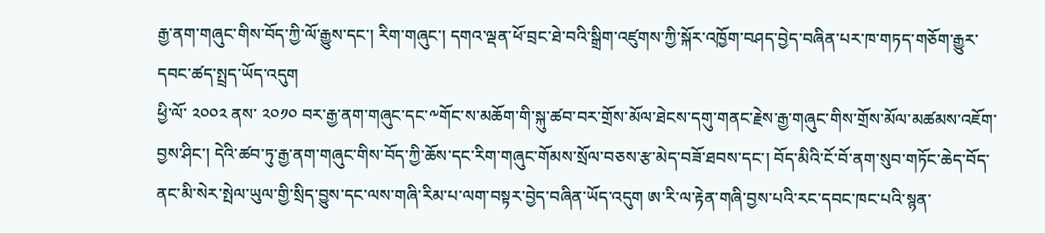རྒྱ་ནག་གཞུང་གིས་བོད་ཀྱི་ལོ་རྒྱུས་དང་། རིག་གཞུང་། དགའ་ལྡན་ཕོ་བྲང་ཐེ་བའི་སྒྲིག་འཛུགས་ཀྱི་སྐོར་འཁྱོག་བཤད་བྱེད་བཞིན་པར་ཁ་གཏད་གཅོག་རྒྱུར་དབང་ཚད་སྤྲད་ཡོད་འདུག
ཕྱི་ལོ་ ༢༠༠༢ ནས་ ༢༠༡༠ བར་རྒྱ་ནག་གཞུང་དང་༸གོང་ས་མཆོག་གི་སྐུ་ཚབ་བར་གྲོས་མོལ་ཐེངས་དགུ་གནང་རྗེས་རྒྱ་གཞུང་གིས་གྲོས་མོལ་མཚམས་འཇོག་བྱས་ཤིང་། དེའི་ཚབ་ཏུ་རྒྱ་ནག་གཞུང་གིས་བོད་ཀྱི་ཆོས་དང་རིག་གཞུང་གོམས་སྲོལ་བཅས་རྩ་མེད་བཟོ་ཐབས་དང་། བོད་མིའི་ངོ་བོ་ནག་སུབ་གཏོང་ཆེད་བོད་ནང་མི་སེར་སྤེལ་ཡུལ་གྱི་སྲིད་བྱུས་དང་ལས་གཞི་རིམ་པ་ལག་བསྟར་བྱེད་བཞིན་ཡོད་འདུག ཨ་རི་ལ་རྟེན་གཞི་བྱས་པའི་རང་དབང་ཁང་པའི་སྙན་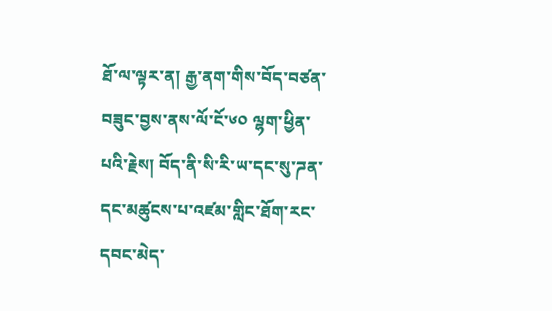ཐོ་ལ་ལྟར་ན། རྒྱ་ནག་གིས་བོད་བཙན་བཟུང་བྱས་ནས་ལོ་ངོ་༦༠ ལྷག་ཕྱིན་པའི་རྗེས། བོད་ནི་སི་རི་ཡ་དང་སུ་ཌན་དང་མཚུངས་པ་འཛམ་གླིང་ཐོག་རང་དབང་མེད་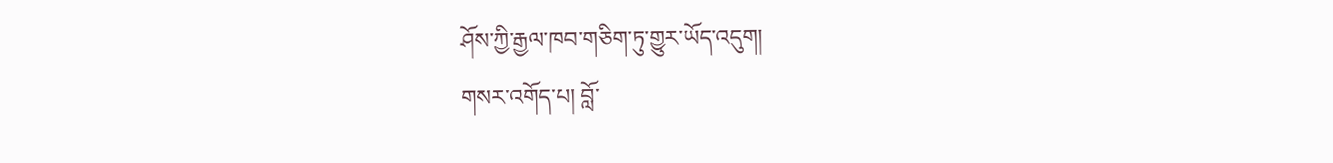ཤོས་ཀྱི་རྒྱལ་ཁབ་གཅིག་ཏུ་གྱུར་ཡོད་འདུག།
གསར་འགོད་པ། བློ་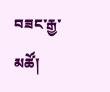བཟང་རྒྱ་མཚོ།